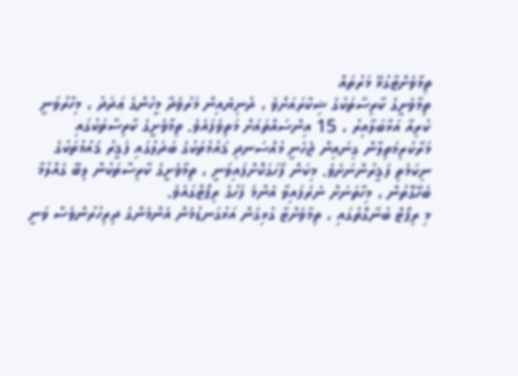ތިމާވެށްޓާގުޅޭ މަރުތައް
ތިމާވެށީގެ ކާރިސާތަކުގެ ޝިކާރައަށްވެ ، ދުނިޔެއިން މަރުވެދާ މީހުންގެ ޢަދަދު ، މިހާރުވަނީ ކުރިއާ އަޅާބަލާއިރު ، 15 އިންސައްތައަށް މަތިވެފައެވެ. ތިމާވެށީގެ ކާރިސާތަކުގައި މަރާކުރިމަތިލާން ގިނައިން ޖެހެނީ މުއްސަނދި ޤައުމުތަކުގެ ބަދަލުގައި ފަޤީރު ޤައުމުތަކުގެ ނިކަމެތި ފަޤީރުންނަށެވެ. މިކަން ފާހަގަކޮށްފައިވަނީ ، ތިމާވެށީގެ ކާރިސާތަކުން ލިބޭ ގެއްލުމާ ބެހޭގޮތުން ، މިހާތަނަށް ނެރެފައިވާ އެންމެ ފަހުގެ ރިޕޯޓްގައެވެ.
މި ރިޕޯޓް ބުނާގޮތުގައި ، ތިމާވެށްޓާ ގުޅިގެން އަޅުގަނޑުމެން އެންމެންގެ ދިރިހުރުންވެސް ވަނީ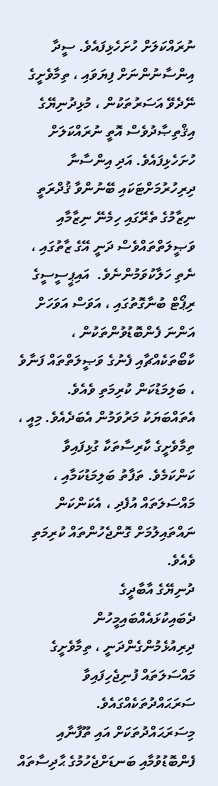ނުރައްކަލަށް ހުށަހެޅިފައެވެ. ސީދާ އިންސާނުންނަށް ފިޔަވައި ، ތިމާވެށީގެ ނޭދެވޭ އަސަރުތަކުން ، މުޅިދުނިޔޭގެ އިޤްތިޞާދުވެސް އޮތީ ނުރައްކަލަށް ހުށަހެޅިފައެވެ. އަދި އިންސާނާ ދިރިހުރުމަށްޓަކައި ބޭނުންވާ ޤުދްރަތީ ނިޒާމުގެ ތެރޭގައި ހިމެނޭ ނިޒާމާއި ވަޞީލަތްތައްވެސް ދަނީ އޭގެ ޒާތުގައި ، ނެތި ހަލާކުވަމުންނެވެ.  އައިޕީސީސީގެ ރިޕޯޓް ބުނާގޮތުގައި ، އަވަސް އަވަހަށް އަންނަ ފެންބޮޑުވުންތަކުން ، ކާބޯތަކެއްޗާއި ފެނުގެ ވަޞީލަތްތައް ފަނާވެ ، ބަލިމަޑުކަން ކުރިމަތި ވެއެވެ. އެތައްބަޔަކު މަރުވަމުން އެބަދެއެވެ. މިއީ ، ތިމާވެށީގެ ކާރިސާތަކާ ގުޅިފައިވާ ކަންކަމެވެ. ތަފާތު ބަލިމަޑުކަމާއި ، މައްސަލަތައް އުފެދި ، އެކަންކަން ނައްތައިލުމަށް ގޮންޖެހުންތައް ކުރިމަތި ވެއެވެ.
ދުނިޔޭގެ އާބާދީގެ ދެބައިކުޅައެއްބައިމީހުން ދިރިއުޅެމުންގެންދަނީ ، ތިމާވެށީގެ މައްސަލަތައް ފުނިޖެހިފައިވާ ސަރަޙައްދުތަކެއްގައެވެ. މިސަރަޙައްދުތަކަށް އައި ތޫފާނާއި ފެންބޮޑުވުމާއި ބަނޑަށްޖެހުމުގެ ޙާދިސާތައް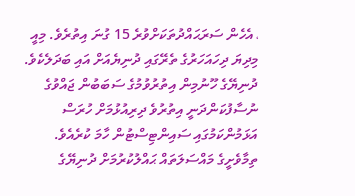، އެހެން ސަރަޙައްދުތަކަށްވުރެ 15 ގުނަ އިތުރެވެ. މިއީ މިދިޔަ ދިހައަހަރުގެ ތެރޭގައި ދުނިޔެއަށް އައި ބަދަލެކެވެ.
ދުނިޔޭގެ ހޫނުމިން އިތުރުވުމުގެ ސަބަބުން ޖައްވުގެ ނުސާފުކަންދަނީ އިތުރުވެ ދިރިއުޅުމަށް ހުރަސް އަޅަމުންކަމުގައި ސައިންޓިސްޓުން ހާމަ ކުރެއެވެ. ތިމާވެށީގެ މައްސަލަތައް ޙައްލުކުރުމަށް ދުނިޔޭގެ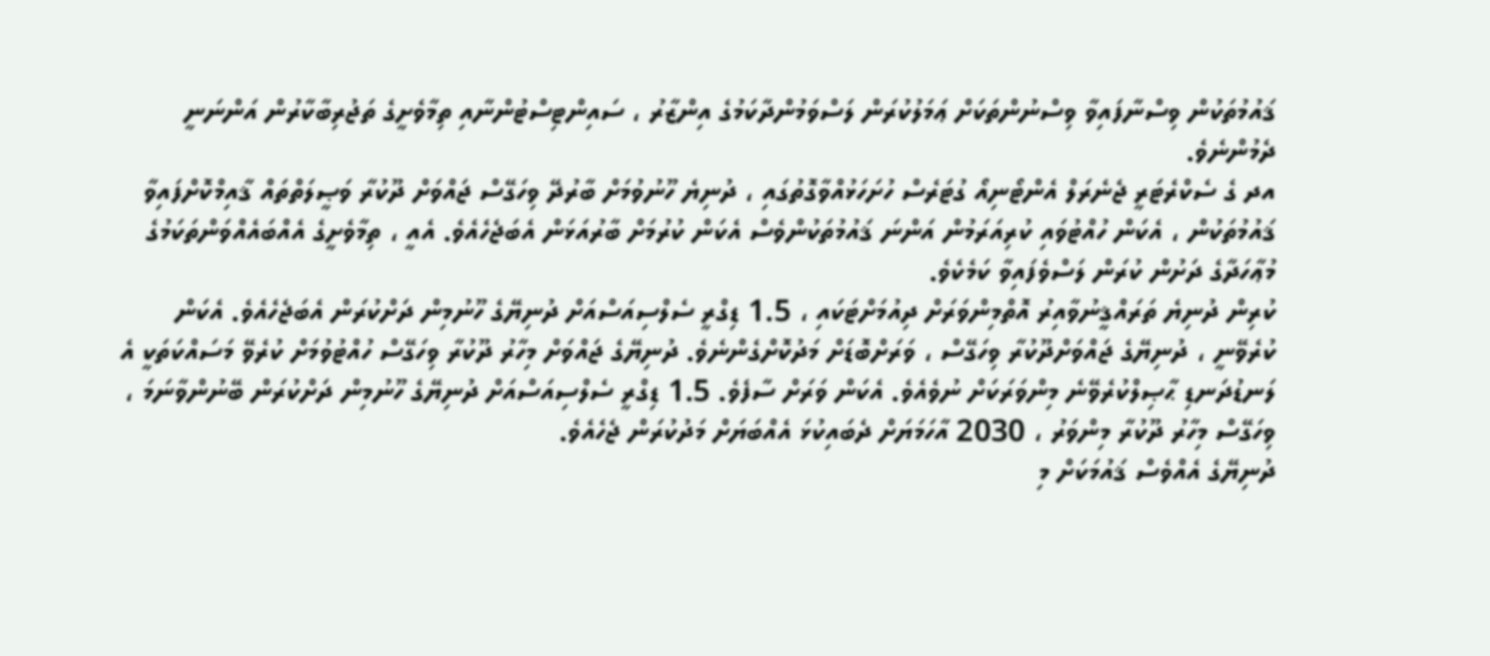ޤައުމުތަކުން ވިސްނާފައިވާ ވިސްނުންތަކަށް ޢަމަލުކުރަން ލަސްވަމުންދާކަމުގެ އިންޒާރު ، ސައިންޓިސްޓުންނާއި ތިމާވެށީގެ ތަޖުރިބާކާރުން އަންނަނީ ދެމުންނެވެ.
އދ ގެ ސެކްރެޓަރީ ޖެނެރަލް އެންޓޯނިއޯ ގުޓަރެސް ހުށަހަޅުއްވާގޮތުގައި ، ދުނިޔެ ހޫނުވުމަށް ބާރުދޭ ވިހަގޭސް ޖައްވަށް ދޫކުރާ ވަޞީލަތްތައް ޤާއިމްކޮށްފައިވާ ޤައުމުތަކުން ، އެކަން ހުއްޓުވައި ކުރިއަރަމުން އަންނަ ޤައުމުތަކުންވެސް އެކަން ކުރުމަށް ބާރުއަޅަން އެބަޖެހެއެވެ. އެއީ ، ތިމާވެށީގެ އެއްބައެއްވަންތަކަމުގެ މުޢާހަދާގެ ދަށުން ކުރަން ލަސްވެފައިވާ ކަމެކެވެ.
ކުރިން ދުނިޔެ ތަރައްޤީނުވާއިރު އޮތްމިންވަރަށް ދިއުމަށްޓަކައި ، 1.5 ޑިގްރީ ސެލްސިއަސްއަށް ދުނިޔޭގެ ހޫނުމިން ދަށްކުރަން އެބަޖެހެއެވެ. އެކަން ކުރެވޭނީ ، ދުނިޔޭގެ ޖައްވަށްދޫކުރާ ވިހަގޭސް ، ވަރަށްބޮޑަށް މަދުކޮށްގެންނެވެ. ދުނިޔޭގެ ޖައްވަށް މިހާރު ދޫކުރާ ވިހަގޭސް ހުއްޓުވުމަށް ކުރެވޭ މަސައްކަތަކީ އެ ލަނޑުދަނޑި ޙާޞިލްކުރެވޭނެ މިންވަރަކަށް ނުވެއެވެ. އެކަން ވަރަށް ސާފެވެ. 1.5 ޑިގްރީ ސެލްސިއަސްއަށް ދުނިޔޭގެ ހޫނުމިން ދަށްކުރަން ބޭނުންވާނަމަ ، ވިހަގޭސް މިހާރު ދޫކުރާ މިންވަރު ، 2030 އާހަމަޔަށް ދެބައިކުޅަ އެއްބަޔަށް މަދުކުރަން ޖެހެއެވެ.
ދުނިޔޭގެ އެއްވެސް ޤައުމަކަށް މި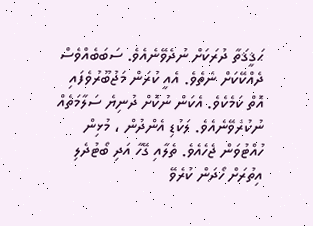ޙަޤީޤަތާ ދުރަކަށް ނުދެވޭނެއެވެ. ސަބަބެއްވެސް ދެއްކޭކަށް ނެތެވެ. އެއީ ކުރަން މަޖުބޫރުވެފައި އޮތް ކަމެކެވެ. އެކަން ނުކޮށް ދުނިޔެ ސަލާމަތެއް ނުކުރެވޭނެއެވެ. ލަކުޑި އެންދުން ، މުޅިން ހުއްޓުވަން ޖެހެއެވެ. ތެލާއި ގޭހާ އަދި ބޯޓުދެލި އިތުރަށް ހޯދަން ކުރެވޭ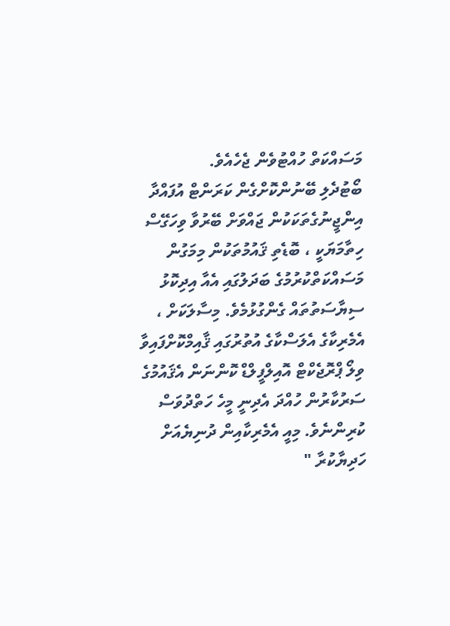މަސައްކަތް ހުއްޓުވެން ޖެހެއެވެ.
ބޯޓުދެލި ބޭނުންކޮށްގެން ކަރަންޓް އުފައްދާ އިންޖީނުގެތަކަކުން ޖައްވަށް ބޭރުވާ ވިހަގޭސް
ހިތާމަޔަކީ ، ބޮޑެތި ޤައުމުތަކުން މިމަގުން މަސައްކަތްކުރުމުގެ ބަދަލުގައި އެއާ އިދިކޮޅު ސިޔާސަތުތައް ގެންގުޅުމެވެ. މިސާލަކަށް ، އެމެރިކާގެ އެލަސްކާގެ އުތުރުގައި ޤާއިމްކޮށްފައިވާ ވިލޯ ޕްރޮޖެކްޓް އޮއިލްފީލްޑް ކޮންނަން އެޤައުމުގެ ސަރުކާރުން ހުއްދަ އެދިނީ މީހެ ހަތްދުވަސް ކުރިންނެވެ. މިއީ އެމެރިކާއިން ދުނިޔެއަށް ހަދިޔާކުރާ "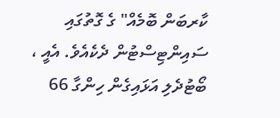ކާރބަން ބޮމެއް" ގެ ގޮތުގައި ސައިންޓިސްޓުން ދެކެއެވެ. އެއީ ، ބޯޓުދެލި އަޅައިގެން ހިންގާ 66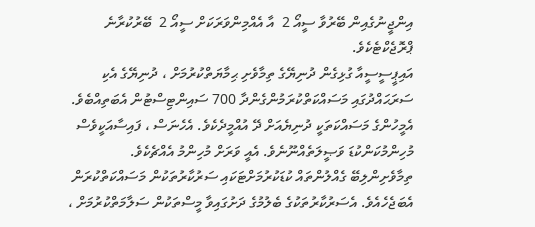އިންޖީނުގެއިން ބޭރުވާ ސީއޯ 2  އާ އެއްމިންވަރަކަށް ސީއޯ 2  ބޭރުކުރާނެ ޕްރޮޖެކްޓެކެވެ.
އައިޕީސީސީއާ ގުޅިގެން ދުނިޔޭގެ ތިމާވެށި ޙިމާޔަތްކުރުމަށް ، ދުނިޔޭގެ އެކި ސަރަޙައްދުގައި މަސައްކަތްކުރަމުންގެންދާ 700 ސައިންޓިސްޓުން އެބަތިއްބެވެ. އެމީހުންގެ މަސައްކަތަކީ ދުނިޔެއަށް ދޭ އުއްމީދެކެވެ. އެހެނަސް ، ފައިސާއަކީވެސް މުހިންމުކަންކުޑަ ވަޞީލަތެއްނޫނެވެ. އެއީ ވަރަށް މުހިންމު އެއްޗެކެވެ.
ތިމާވެށިންލިބޭ ގެއްލުންތައް ކުޑަކުރުމަށްޓަކައި ސަރުކާރުތަކުން މަސައްކަތްކުރަން އެބަޖެހެއެވެ. އެސަރުކާރުތަކުގެ ބެލުމުގެ ދަށުގައިވާ މީސްތަކުން ސަލާމަތްކުރުމަށް ،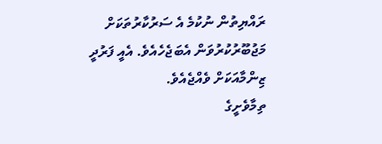ރައްޔިތުން ނުކުމެ އެ ސަރުކާރުތަކަށް މަޖުބޫރުކުރުވަން އެބަޖެހެއެވެ. އެއީ ފަރުދީ ޒިންމާއަކަށް ވެއްޖެއެވެ.
ތިމާވެށީގެ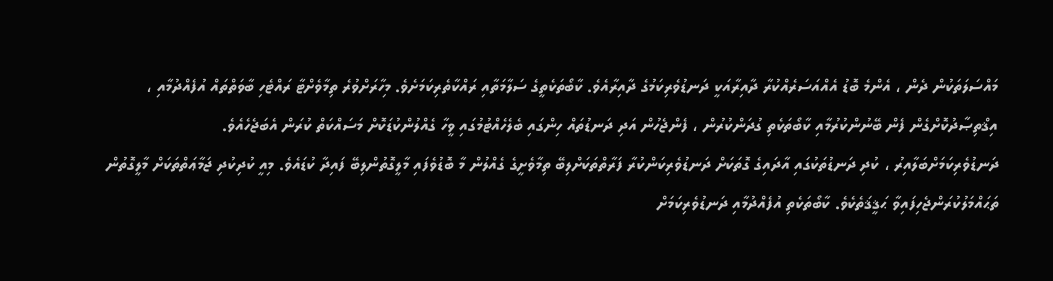މައްސަލަތަކުން ދެން ، އެންމެ ބޮޑު އެއްއަސަރެއްކުރާ ދާއިރާއަކީ ދަނޑުވެރިކަމުގެ ދާއިރާއެވެ. ކާބޯތަކެތީގެ ސަލާމަތާއި ރައްކާތެރިކަމަށެވެ. މިހާރަށްވުރެ ތިމާވެށްޓާ ރައްޓެހި ބާވަތްތައް އުފެއްދުމާއި ، އިޤްތިޞާދުކޮށްގެން ފެން ބޭނުންކުރުމާއި ކާބޯތަކެތި ގުދަންކުރުން ، ފެންޖެހުން އަދި ދަނޑުތައް ހިންގައި ބެލެހެއްޓުމުގައި ވީހާ ގެއްލުންކުޑަކޮށް މަސައްކަތް ކުރަން އެބަޖެހެއެވެ.
ދަނޑުވެރިކަމަށްބަލާއިރު ، ކުދި ދަނޑުތަކުގައި އާދައިގެ ގޮތަކަށް ދަނޑުވެރިކަންކުރާ ފަރާތްތަކަށްލިބޭ ތިމާވެށީގެ ގެއްލުން މާ ބޮޑުވެފައި މާލީގޮތުންލިބޭ ފައިދާ ކުޑައެވެ. މިއީ ކުދިކުދި ޖަމާޢަތްތަކަށް މާލީގޮތުން ތަޙައްމަލުކުރަންޖެހިފައިވާ ޙަޤީޤަތެކެވެ. ކާބޯތަކެތި އުފެއްދުމާއި ދަނޑުވެރިކަމަށް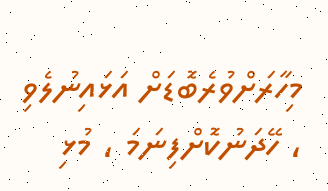މިހާރަށްވުރެބޮޑަށް އަޅައިނުލެވި ، ހޭދަނުކޮށްފިނަމަ ، މުޅި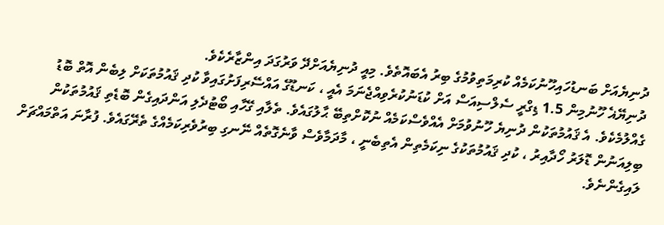ދުނިޔެއަށް ބަނޑުހައިހޫނުކަމެއް ކުރިމަތިވުމުގެ ބިރު އެބައޮތެވެ. މިއީ ދުނިޔެއަށްދޭ ވަރުގަދަ އިންޒާރެކެވެ.
ދުނިޔޭޣެ ހޫނުމިން 1.5 ޑިގްރީ ސެލްސިއަސް އަށް ކުޑަނުކުރެވިއްޖެނަމަ އެއީ ، ކަނޑޫގެ އައްސޭރިފަށުގައިވާ ކުދި ޤައުމުތަކަށް ލިބެން އޮތް ބޮޑު ގެއްލުމެކެވެ. އެ ޤައުމުތަކުން ދުނިޔެ ހޫނުވުމަށް އެއްވެސްކަމެއް ނުކޮށްތިބޭ ޙާލުގައެވެ. ތެލާއި ގޭހާއި ބޯޓުދެލި އަންދައިގެން ބޮޑެތި ޤައުމުތަކުން ބިލިއަނުން ޑޮލަރު ހޯދާއިރު ، ކުދި ޤައުމުތަކުގެ ނިކަމެތިން އެތިބެނީ ، މާދަމާވެސް ވާނެގޮތެއް ނޭނގި ބިރުވެރިކަމެއްގެ ތެރޭގައެވެ. ފުރާނަ އަތްމައްޗަށް ލައިގެންނެވެ.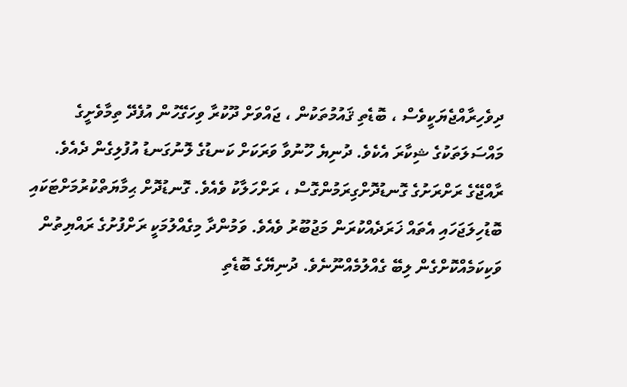ދިވެހިރާއްޖެޔަކީވެސް ، ބޮޑެތި ޤައުމުތަކުން ، ޖައްވަށް ދޫކުރާ ވިހަގޭހުން އުފެދޭ ތިމާވެށީގެ މައްސަލަތަކުގެ ޝިކާރަ އެކެވެ. ދުނިޔެ ހޫނުވާ ވަރަކަށް ކަނޑުގެ ލޮނުގަނޑު އުފުލިގެން ދެއެވެ. ރާއްޖޭގެ ރަށްރަށުގެ ގޮނޑުދޮށްގިރަމުންގޮސް ، ރަށްހަލާކު ވެއެވެ. ގޮނޑުދޮށް ޙިމާޔަތްކުރުމަށްޓަކައި ބޮޑުހިލަޖަހައި އެތައް ޚަރަދެއްކުރަން މަޖުބޫރު ވެއެވެ. ވަމުންދާ މިގެއްލުމަކީ ރަށްފުށުގެ ރައްޔިތުން ވަކިކަމެއްކޮށްގެން ލިބޭ ގެއްލުމެއްނޫނެވެ. ދުނިޔޭގެ ބޮޑެތި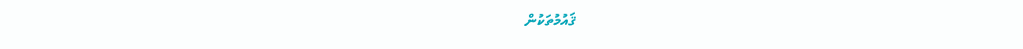ޤައުމުތަކުން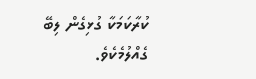ކުރާކަމަކާ ގުޅިގެން ލިބޭ ގެއްލުމެކެވެ.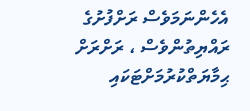އެހެންނަމަވެސް ރަށްފުށުގެ ރައްޔިތުންވެސް ، ރަށްރަށް ޙިމާޔަތްކުރުމަށްޓަކައި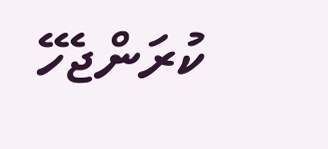ކުރަންޖެހޭ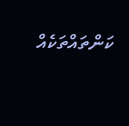ކަންތައްތަކެއް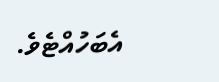އެބަހުއްޓެވެ.